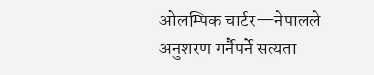ओलम्पिक चार्टर—नेपालले अनुशरण गर्नैपर्ने सत्यता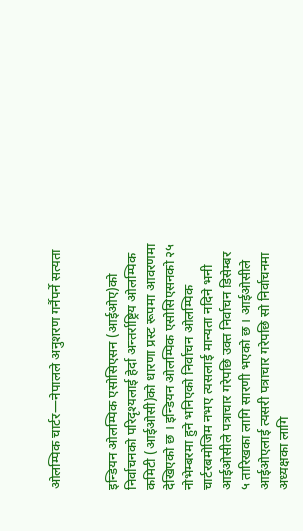ओलम्पिक चार्टर—नेपालले अनुशरण गर्नैपर्ने सत्यता


इन्डियन ओलम्पिक एसोसिएसन (आईओए)को निर्वाचनको परिदृश्यलाई हेर्दा अन्तर्राष्ट्रिय ओलम्पिक कमिटी (आईओसी)को धारणा प्रस्ट रूपमा आवरणमा देखिएको छ । इन्डियन ओलम्पिक एसोसिएसनको २५ नोभेम्बरमा हुने भनिएको निर्वाचन ओलम्पिक चार्टरबमोजिम नभए त्यसलाई मान्यता नदिने भनी आईओसीले पत्राचार गरेपछि उक्त निर्वाचन डिसेम्बर ५ तारिखका लागि सारणी भएको छ । आईओसीले आईओएलाई त्यसरी पत्राचार गरेपछि सो निर्वाचनमा अध्यक्षका लागि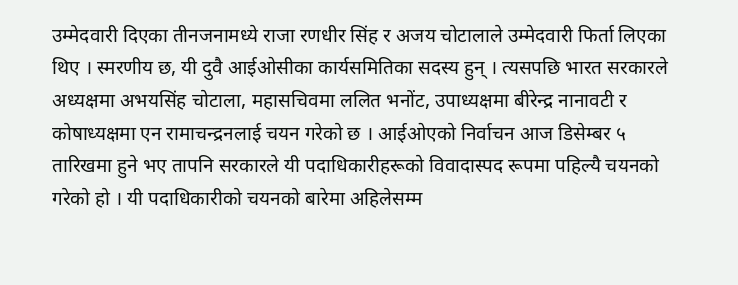उम्मेदवारी दिएका तीनजनामध्ये राजा रणधीर सिंह र अजय चोटालाले उम्मेदवारी फिर्ता लिएका थिए । स्मरणीय छ, यी दुवै आईओसीका कार्यसमितिका सदस्य हुन् । त्यसपछि भारत सरकारले अध्यक्षमा अभयसिंह चोटाला, महासचिवमा ललित भनोंट, उपाध्यक्षमा बीरेन्द्र नानावटी र कोषाध्यक्षमा एन रामाचन्द्रनलाई चयन गरेको छ । आईओएको निर्वाचन आज डिसेम्बर ५ तारिखमा हुने भए तापनि सरकारले यी पदाधिकारीहरूको विवादास्पद रूपमा पहिल्यै चयनको गरेको हो । यी पदाधिकारीको चयनको बारेमा अहिलेसम्म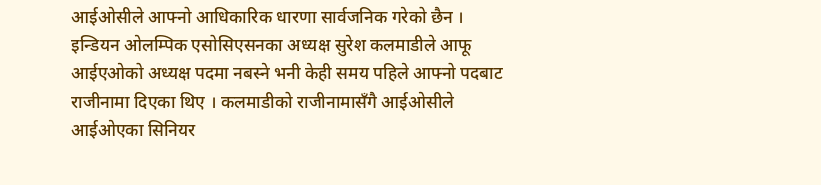आईओसीले आफ्नो आधिकारिक धारणा सार्वजनिक गरेको छैन ।
इन्डियन ओलम्पिक एसोसिएसनका अध्यक्ष सुरेश कलमाडीले आफू आईएओको अध्यक्ष पदमा नबस्ने भनी केही समय पहिले आफ्नो पदबाट राजीनामा दिएका थिए । कलमाडीको राजीनामासँगै आईओसीले आईओएका सिनियर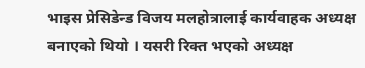भाइस प्रेसिडेन्ड विजय मलहोत्रालाई कार्यवाहक अध्यक्ष बनाएको थियो । यसरी रिक्त भएको अध्यक्ष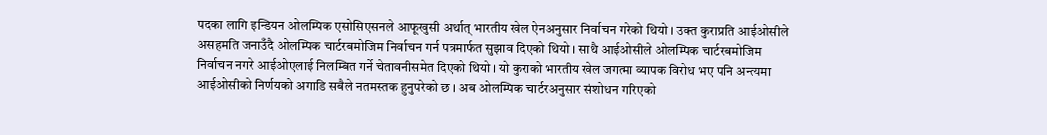पदका लागि इन्डियन ओलम्पिक एसोसिएसनले आफूखुसी अर्थात् भारतीय खेल ऐनअनुसार निर्वाचन गरेको थियो । उक्त कुराप्रति आईओसीले असहमति जनाउँदै ओलम्पिक चार्टरबमोजिम निर्वाचन गर्न पत्रमार्फत सुझाव दिएको थियो । साथै आईओसीले ओलम्पिक चार्टरबमोजिम निर्वाचन नगरे आईओएलाई निलम्बित गर्ने चेतावनीसमेत दिएको थियो । यो कुराको भारतीय खेल जगत्मा व्यापक विरोध भए पनि अन्त्यमा आईओसीको निर्णयको अगाडि सबैले नतमस्तक हुनुपरेको छ । अब ओलम्पिक चार्टरअनुसार संशोधन गरिएको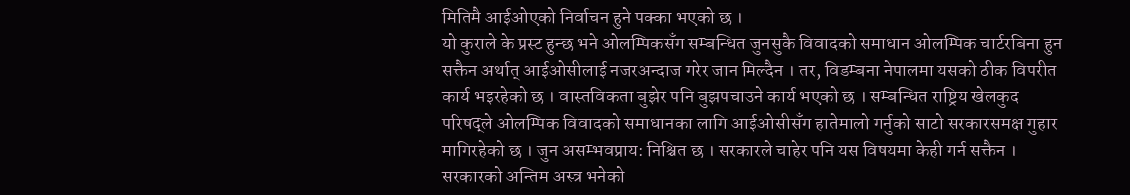मितिमै आईओएको निर्वाचन हुने पक्का भएको छ ।
यो कुराले के प्रस्ट हुन्छ भने ओलम्पिकसँग सम्बन्धित जुनसुकै विवादको समाधान ओलम्पिक चार्टरबिना हुन सक्तैन अर्थात् आईओसीलाई नजरअन्दाज गरेर जान मिल्दैन । तर, विडम्बना नेपालमा यसको ठीक विपरीत कार्य भइरहेको छ । वास्तविकता बुझेर पनि बुझपचाउने कार्य भएको छ । सम्बन्धित राष्ट्रिय खेलकुद परिषद्ले ओलम्पिक विवादको समाधानका लागि आईओसीसँग हातेमालो गर्नुको साटो सरकारसमक्ष गुहार मागिरहेको छ । जुन असम्भवप्राय: निश्चित छ । सरकारले चाहेर पनि यस विषयमा केही गर्न सक्तैन । सरकारको अन्तिम अस्त्र भनेको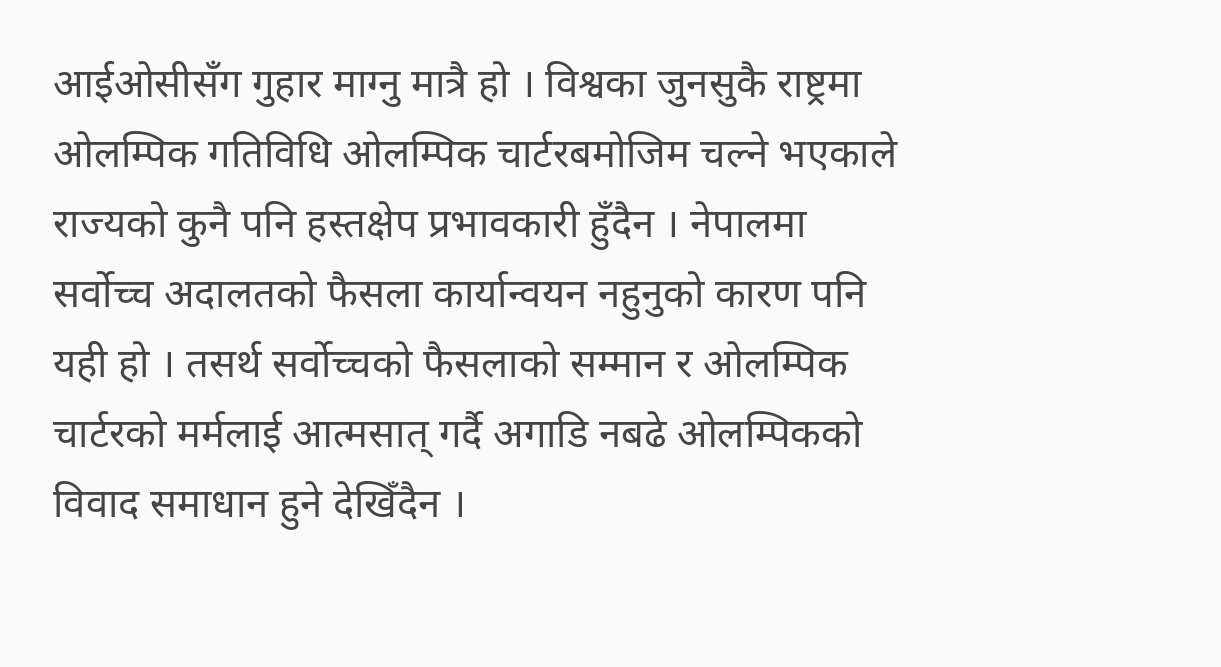आईओसीसँग गुहार माग्नु मात्रै हो । विश्वका जुनसुकै राष्ट्रमा ओलम्पिक गतिविधि ओलम्पिक चार्टरबमोजिम चल्ने भएकाले राज्यको कुनै पनि हस्तक्षेप प्रभावकारी हुँदैन । नेपालमा सर्वोच्च अदालतको फैसला कार्यान्वयन नहुनुको कारण पनि यही हो । तसर्थ सर्वोच्चको फैसलाको सम्मान र ओलम्पिक चार्टरको मर्मलाई आत्मसात् गर्दै अगाडि नबढे ओलम्पिकको विवाद समाधान हुने देखिँदैन ।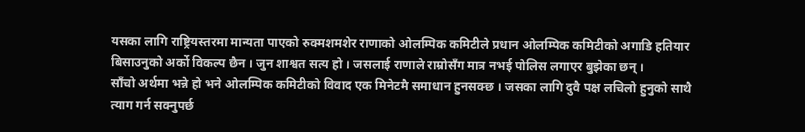यसका लागि राष्ट्रियस्तरमा मान्यता पाएको रुक्मशमशेर राणाको ओलम्पिक कमिटीले प्रधान ओलम्पिक कमिटीको अगाडि हतियार बिसाउनुको अर्को विकल्प छैन । जुन शाश्वत सत्य हो । जसलाई राणाले राम्रोसँग मात्र नभई पोलिस लगाएर बुझेका छन् ।
साँचो अर्थमा भन्ने हो भने ओलम्पिक कमिटीको विवाद एक मिनेटमै समाधान हुनसक्छ । जसका लागि दुवै पक्ष लचिलो हुनुको साथै त्याग गर्न सक्नुपर्छ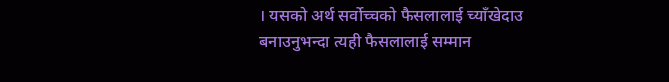। यसको अर्थ सर्वोच्चको फैसलालाई च्याँखेदाउ बनाउनुभन्दा त्यही फैसलालाई सम्मान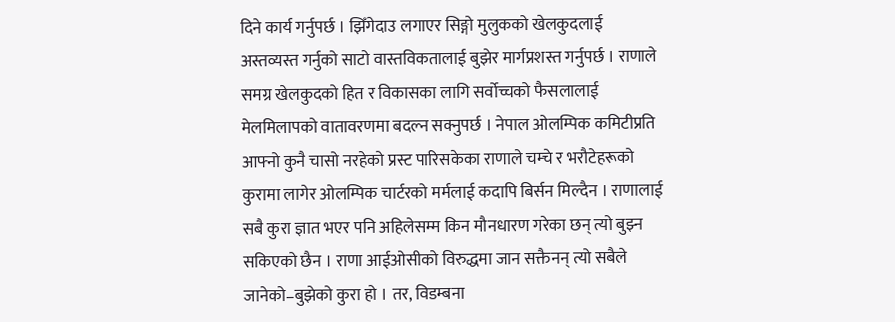दिने कार्य गर्नुपर्छ । झिँगेदाउ लगाएर सिङ्गो मुलुकको खेलकुदलाई अस्तव्यस्त गर्नुको साटो वास्तविकतालाई बुझेर मार्गप्रशस्त गर्नुपर्छ । राणाले समग्र खेलकुदको हित र विकासका लागि सर्वोच्चको फैसलालाई मेलमिलापको वातावरणमा बदल्न सक्नुपर्छ । नेपाल ओलम्पिक कमिटीप्रति आफ्नो कुनै चासो नरहेको प्रस्ट पारिसकेका राणाले चम्चे र भरौटेहरूको कुरामा लागेर ओलम्पिक चार्टरको मर्मलाई कदापि बिर्सन मिल्दैन । राणालाई सबै कुरा ज्ञात भएर पनि अहिलेसम्म किन मौनधारण गरेका छन् त्यो बुझ्न सकिएको छैन । राणा आईओसीको विरुद्धमा जान सक्तैनन् त्यो सबैले जानेको–बुझेको कुरा हो । तर, विडम्बना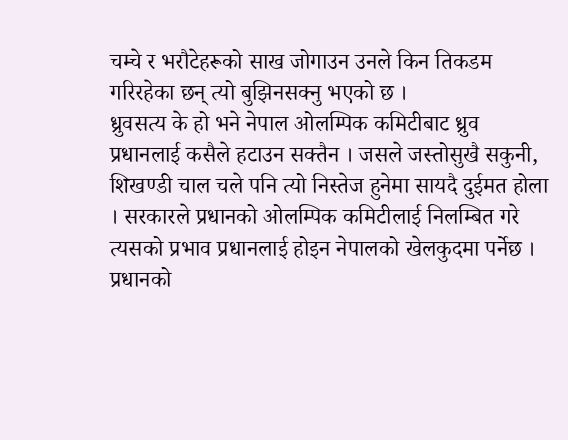चम्चे र भरौटेहरूको साख जोगाउन उनले किन तिकडम गरिरहेका छन् त्यो बुझिनसक्नु भएको छ ।
ध्रुवसत्य के हो भने नेपाल ओलम्पिक कमिटीबाट ध्रुव प्रधानलाई कसैले हटाउन सक्तैन । जसले जस्तोसुखै सकुनी, शिखण्डी चाल चले पनि त्यो निस्तेज हुनेमा सायदै दुईमत होला । सरकारले प्रधानको ओलम्पिक कमिटीलाई निलम्बित गरे त्यसको प्रभाव प्रधानलाई होइन नेपालको खेलकुदमा पर्नेछ । प्रधानको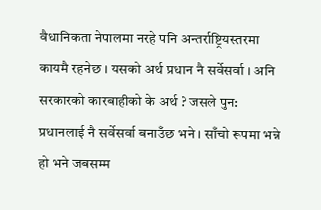वैधानिकता नेपालमा नरहे पनि अन्तर्राष्ट्रियस्तरमा कायमै रहनेछ । यसको अर्थ प्रधान नै सर्वेसर्वा । अनि सरकारको कारबाहीको के अर्थ ? जसले पुन: प्रधानलाई नै सर्वेसर्वा बनाउँछ भने । साँचो रूपमा भन्ने हो भने जबसम्म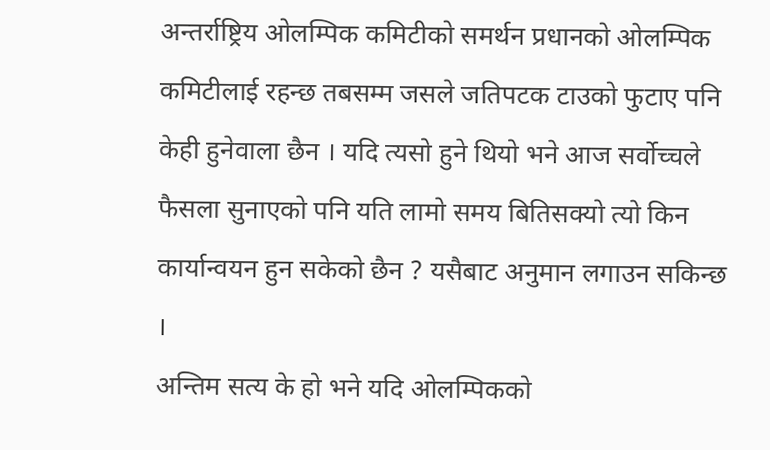अन्तर्राष्ट्रिय ओलम्पिक कमिटीको समर्थन प्रधानको ओलम्पिक कमिटीलाई रहन्छ तबसम्म जसले जतिपटक टाउको फुटाए पनि केही हुनेवाला छैन । यदि त्यसो हुने थियो भने आज सर्वोच्चले फैसला सुनाएको पनि यति लामो समय बितिसक्यो त्यो किन कार्यान्वयन हुन सकेको छैन ? यसैबाट अनुमान लगाउन सकिन्छ ।
अन्तिम सत्य के हो भने यदि ओलम्पिकको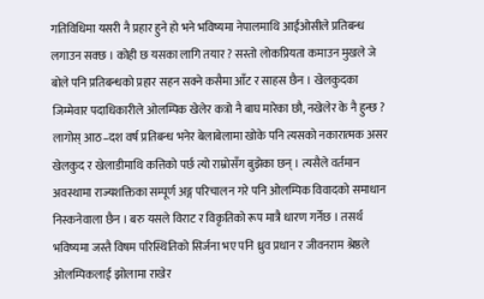गतिविधिमा यसरी नै प्रहार हुने हो भने भविष्यमा नेपालमाथि आईओसीले प्रतिबन्ध लगाउन सक्छ । कोही छ यसका लागि तयार ? सस्तो लोकप्रियता कमाउन मुखले जे बोले पनि प्रतिबन्धको प्रहार सहन सक्ने कसैमा आँट र साहस छैन । खेलकुदका जिम्मेवार पदाधिकारीले ओलम्पिक खेलेर कत्रो नै बाघ मारेका छौ, नखेलेर के नै हुन्छ ? लागोस् आठ–दश वर्ष प्रतिबन्ध भनेर बेलाबेलामा खोके पनि त्यसको नकारात्मक असर खेलकुद र खेलाडीमाथि कत्तिको पर्छ त्यो राम्रोसँग बुझेका छन् । त्यसैले वर्तमान अवस्थामा राज्यशक्तिका सम्पूर्ण अङ्ग परिचालन गरे पनि ओलम्पिक विवादको समाधान निस्कनेवाला छैन । बरु यसले विराट र विकृतिको रूप मात्रै धारण गर्नेछ । तसर्थ भविष्यमा जस्तै विषम परिस्थितिको सिर्जना भए पनि ध्रुव प्रधान र जीवनराम श्रेष्ठले ओलम्पिकलाई झोलामा राखेर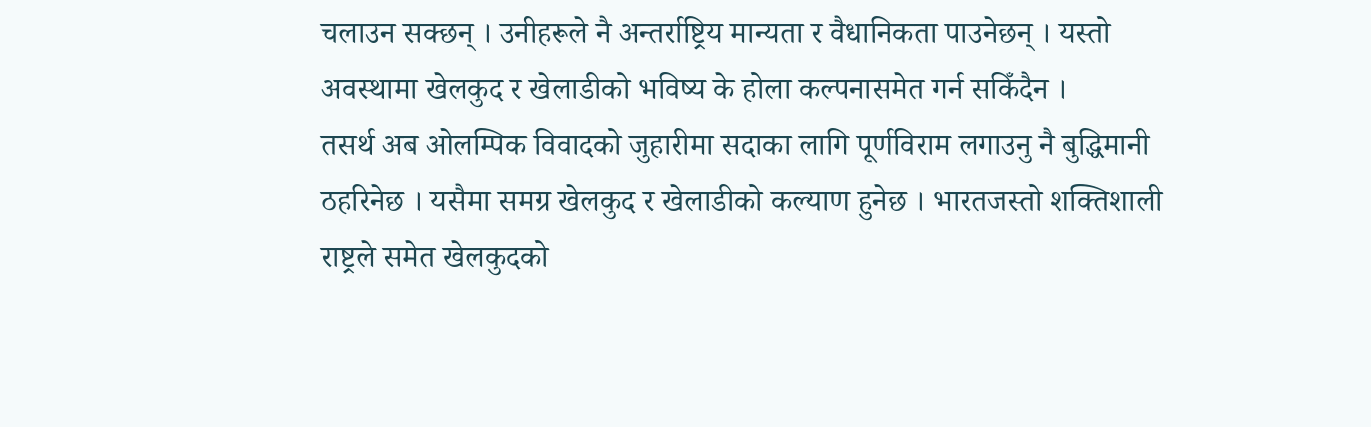चलाउन सक्छन् । उनीहरूले नै अन्तर्राष्ट्रिय मान्यता र वैधानिकता पाउनेछन् । यस्तो अवस्थामा खेलकुद र खेलाडीको भविष्य के होला कल्पनासमेत गर्न सकिँदैन ।
तसर्थ अब ओलम्पिक विवादको जुहारीमा सदाका लागि पूर्णविराम लगाउनु नै बुद्धिमानी ठहरिनेछ । यसैमा समग्र खेलकुद र खेलाडीको कल्याण हुनेछ । भारतजस्तो शक्तिशाली राष्ट्रले समेत खेलकुदको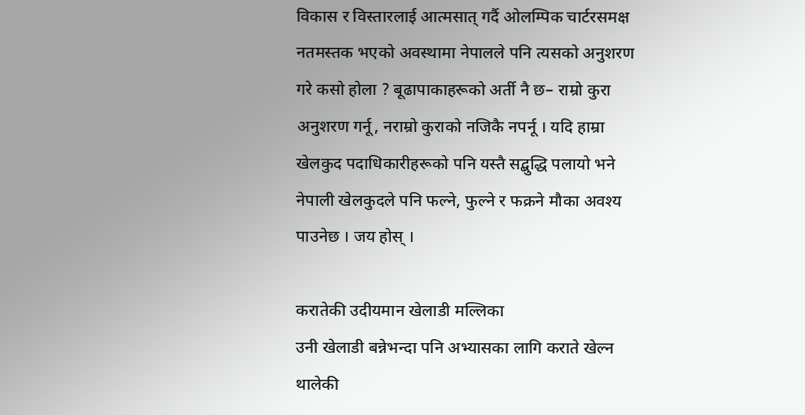विकास र विस्तारलाई आत्मसात् गर्दै ओलम्पिक चार्टरसमक्ष नतमस्तक भएको अवस्थामा नेपालले पनि त्यसको अनुशरण गरे कसो होला ? बूढापाकाहरूको अर्ती नै छ– राम्रो कुरा अनुशरण गर्नू, नराम्रो कुराको नजिकै नपर्नू । यदि हाम्रा खेलकुद पदाधिकारीहरूको पनि यस्तै सद्बुद्धि पलायो भने नेपाली खेलकुदले पनि फल्ने, फुल्ने र फक्रने मौका अवश्य पाउनेछ । जय होस् ।

करातेकी उदीयमान खेलाडी मल्लिका
उनी खेलाडी बन्नेभन्दा पनि अभ्यासका लागि कराते खेल्न थालेकी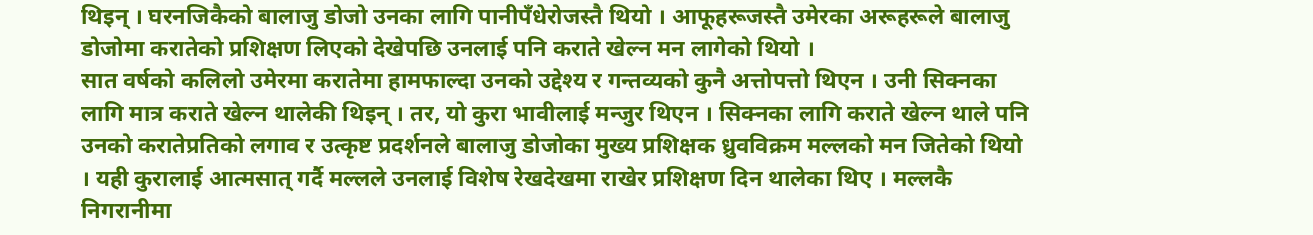थिइन् । घरनजिकैको बालाजु डोजो उनका लागि पानीपँधेरोजस्तै थियो । आफूहरूजस्तै उमेरका अरूहरूले बालाजु डोजोमा करातेको प्रशिक्षण लिएको देखेपछि उनलाई पनि कराते खेल्न मन लागेको थियो ।
सात वर्षको कलिलो उमेरमा करातेमा हामफाल्दा उनको उद्देश्य र गन्तव्यको कुनै अत्तोपत्तो थिएन । उनी सिक्नका लागि मात्र कराते खेल्न थालेकी थिइन् । तर, यो कुरा भावीलाई मन्जुर थिएन । सिक्नका लागि कराते खेल्न थाले पनि उनको करातेप्रतिको लगाव र उत्कृष्ट प्रदर्शनले बालाजु डोजोका मुख्य प्रशिक्षक ध्रुवविक्रम मल्लको मन जितेको थियो । यही कुरालाई आत्मसात् गर्दै मल्लले उनलाई विशेष रेखदेखमा राखेर प्रशिक्षण दिन थालेका थिए । मल्लकै निगरानीमा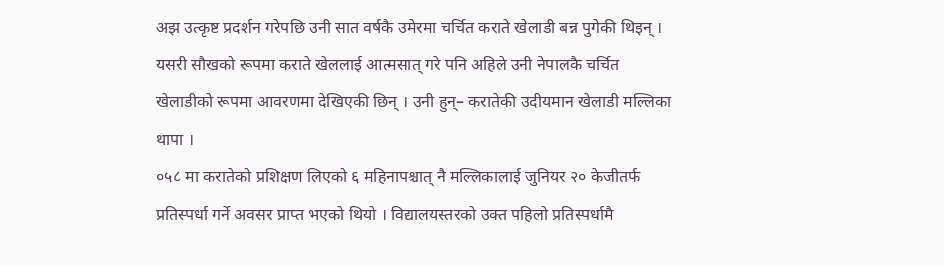अझ उत्कृष्ट प्रदर्शन गरेपछि उनी सात वर्षकै उमेरमा चर्चित कराते खेलाडी बन्न पुगेकी थिइन् । यसरी सौखको रूपमा कराते खेललाई आत्मसात् गरे पनि अहिले उनी नेपालकै चर्चित खेलाडीको रूपमा आवरणमा देखिएकी छिन् । उनी हुन्– करातेकी उदीयमान खेलाडी मल्लिका थापा ।
०५८ मा करातेको प्रशिक्षण लिएको ६ महिनापश्चात् नै मल्लिकालाई जुनियर २० केजीतर्फ प्रतिस्पर्धा गर्ने अवसर प्राप्त भएको थियो । विद्यालयस्तरको उक्त पहिलो प्रतिस्पर्धामै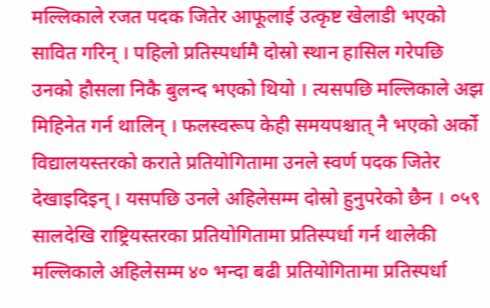मल्लिकाले रजत पदक जितेर आफूलाई उत्कृष्ट खेलाडी भएको सावित गरिन् । पहिलो प्रतिस्पर्धामै दोस्रो स्थान हासिल गरेपछि उनको हौसला निकै बुलन्द भएको थियो । त्यसपछि मल्लिकाले अझ मिहिनेत गर्न थालिन् । फलस्वरूप केही समयपश्चात् नै भएको अर्को विद्यालयस्तरको कराते प्रतियोगितामा उनले स्वर्ण पदक जितेर देखाइदिइन् । यसपछि उनले अहिलेसम्म दोस्रो हुनुपरेको छैन । ०५९ सालदेखि राष्ट्रियस्तरका प्रतियोगितामा प्रतिस्पर्धा गर्न थालेकी मल्लिकाले अहिलेसम्म ४० भन्दा बढी प्रतियोगितामा प्रतिस्पर्धा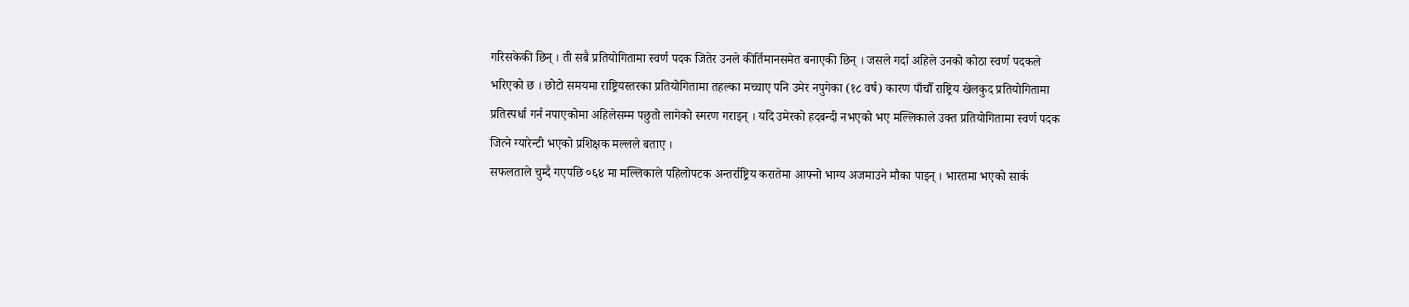गरिसकेकी छिन् । ती सबै प्रतियोगितामा स्वर्ण पदक जितेर उनले कीर्तिमानसमेत बनाएकी छिन् । जसले गर्दा अहिले उनको कोठा स्वर्ण पदकले भरिएको छ । छोटो समयमा राष्ट्रियस्तरका प्रतियोगितामा तहल्का मच्चाए पनि उमेर नपुगेका (१८ वर्ष) कारण पाँचौँ राष्ट्रिय खेलकुद प्रतियोगितामा प्रतिस्पर्धा गर्न नपाएकोमा अहिलेसम्म पछुतो लागेको स्मरण गराइन् । यदि उमेरको हदबन्दी नभएको भए मल्लिकाले उक्त प्रतियोगितामा स्वर्ण पदक जित्ने ग्यारेन्टी भएको प्रशिक्षक मल्लले बताए ।
सफलताले चुम्दै गएपछि ०६४ मा मल्लिकाले पहिलोपटक अन्तर्राष्ट्रिय करातेमा आफ्नो भाग्य अजमाउने मौका पाइन् । भारतमा भएको सार्क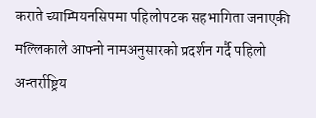कराते च्याम्पियनसिपमा पहिलोपटक सहभागिता जनाएकी मल्लिकाले आफ्नो नामअनुसारको प्रदर्शन गर्दै पहिलो अन्तर्राष्ट्रिय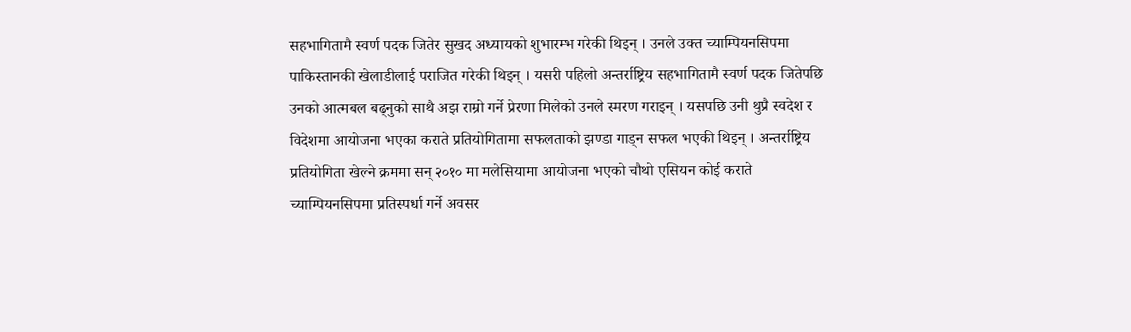सहभागितामै स्वर्ण पदक जितेर सुखद अध्यायको शुभारम्भ गरेकी थिइन् । उनले उक्त च्याम्पियनसिपमा पाकिस्तानकी खेलाडीलाई पराजित गरेकी थिइन् । यसरी पहिलो अन्तर्राष्ट्रिय सहभागितामै स्वर्ण पदक जितेपछि उनको आत्मबल बढ्नुको साथै अझ राम्रो गर्ने प्रेरणा मिलेको उनले स्मरण गराइन् । यसपछि उनी थुप्रै स्वदेश र विदेशमा आयोजना भएका कराते प्रतियोगितामा सफलताको झण्डा गाड्न सफल भएकी थिइन् । अन्तर्राष्ट्रिय प्रतियोगिता खेल्ने क्रममा सन् २०१० मा मलेसियामा आयोजना भएको चौथो एसियन कोई कराते च्याम्पियनसिपमा प्रतिस्पर्धा गर्ने अवसर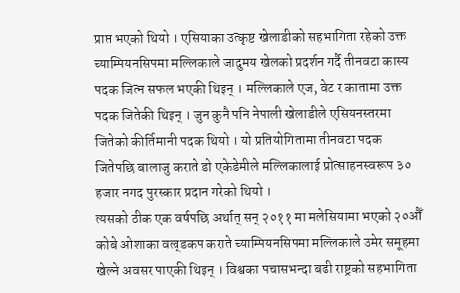प्राप्त भएको थियो । एसियाका उत्कृष्ट खेलाडीको सहभागिता रहेको उक्त च्याम्पियनसिपमा मल्लिकाले जादुमय खेलको प्रदर्शन गर्दै तीनवटा कास्य पदक जित्न सफल भएकी थिइन् । मल्लिकाले एज, वेट र कातामा उक्त पदक जितेकी थिइन् । जुन कुनै पनि नेपाली खेलाडीले एसियनस्तरमा जितेको कीर्तिमानी पदक थियो । यो प्रतियोगितामा तीनवटा पदक जितेपछि बालाजु कराते डो एकेडेमीले मल्लिकालाई प्रोत्साहनस्वरूप ३० हजार नगद पुरस्कार प्रदान गरेको थियो ।
त्यसको ठीक एक वर्षपछि अर्थात् सन् २०११ मा मलेसियामा भएको २०औँ कोबे ओशाका वल्र्डकप कराते च्याम्पियनसिपमा मल्लिकाले उमेर समूहमा खेल्ने अवसर पाएकी थिइन् । विश्वका पचासभन्दा बढी राष्ट्रको सहभागिता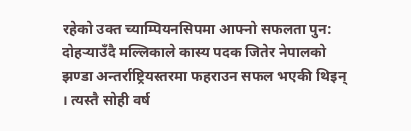रहेको उक्त च्याम्पियनसिपमा आफ्नो सफलता पुन: दोहर्‍याउँदै मल्लिकाले कास्य पदक जितेर नेपालको झण्डा अन्तर्राष्ट्रियस्तरमा फहराउन सफल भएकी थिइन् । त्यस्तै सोही वर्ष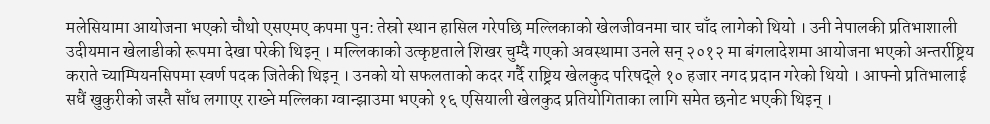मलेसियामा आयोजना भएको चौथो एसएमए कपमा पुन: तेस्रो स्थान हासिल गरेपछि मल्लिकाको खेलजीवनमा चार चाँद लागेको थियो । उनी नेपालकी प्रतिभाशाली उदीयमान खेलाडीको रूपमा देखा परेकी थिइन् । मल्लिकाको उत्कृष्टताले शिखर चुम्दै गएको अवस्थामा उनले सन् २०१२ मा बंगलादेशमा आयोजना भएको अन्तर्राष्ट्रिय कराते च्याम्पियनसिपमा स्वर्ण पदक जितेकी थिइन् । उनको यो सफलताको कदर गर्दै राष्ट्रिय खेलकुद परिषद्ले १० हजार नगद प्रदान गरेको थियो । आफ्नो प्रतिभालाई सधैं खुकुरीको जस्तै साँध लगाएर राख्ने मल्लिका ग्वान्झाउमा भएको १६ एसियाली खेलकुद प्रतियोगिताका लागि समेत छनोट भएकी थिइन् ।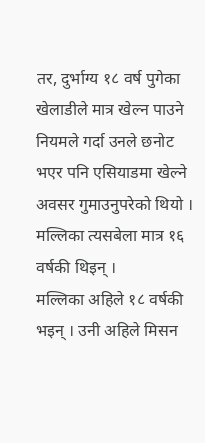तर, दुर्भाग्य १८ वर्ष पुगेका खेलाडीले मात्र खेल्न पाउने नियमले गर्दा उनले छनोट भएर पनि एसियाडमा खेल्ने अवसर गुमाउनुपरेको थियो । मल्लिका त्यसबेला मात्र १६ वर्षकी थिइन् ।
मल्लिका अहिले १८ वर्षकी भइन् । उनी अहिले मिसन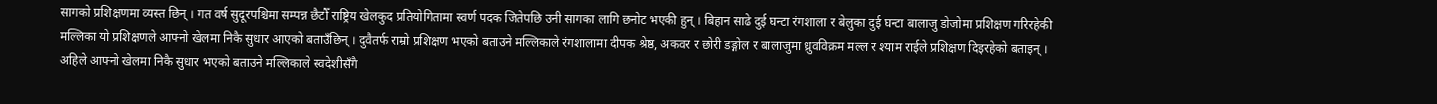सागको प्रशिक्षणमा व्यस्त छिन् । गत वर्ष सुदूरपश्चिमा सम्पन्न छैटौँ राष्ट्रिय खेलकुद प्रतियोगितामा स्वर्ण पदक जितेपछि उनी सागका लागि छनोट भएकी हुन् । बिहान साढे दुई घन्टा रंगशाला र बेलुका दुई घन्टा बालाजु डोजोमा प्रशिक्षण गरिरहेकी मल्लिका यो प्रशिक्षणले आफ्नो खेलमा निकै सुधार आएको बताउँछिन् । दुवैतर्फ राम्रो प्रशिक्षण भएको बताउने मल्लिकाले रंगशालामा दीपक श्रेष्ठ, अकवर र छोरी डङ्गोल र बालाजुमा ध्रुवविक्रम मल्ल र श्याम राईले प्रशिक्षण दिइरहेको बताइन् । अहिले आफ्नो खेलमा निकै सुधार भएको बताउने मल्लिकाले स्वदेशीसँगै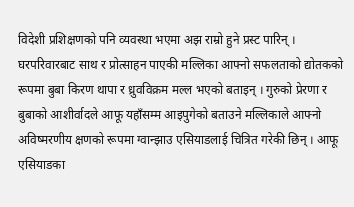विदेशी प्रशिक्षणको पनि व्यवस्था भएमा अझ राम्रो हुने प्रस्ट पारिन् ।
घरपरिवारबाट साथ र प्रोत्साहन पाएकी मल्लिका आफ्नो सफलताको द्योतकको रूपमा बुबा किरण थापा र ध्रुवविक्रम मल्ल भएको बताइन् । गुरुको प्रेरणा र बुबाको आशीर्वादले आफू यहाँसम्म आइपुगेको बताउने मल्लिकाले आफ्नो अविष्मरणीय क्षणको रूपमा ग्वान्झाउ एसियाडलाई चित्रित गरेकी छिन् । आफू एसियाडका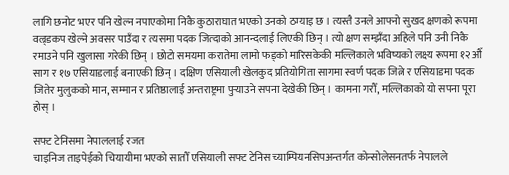लागि छनोट भएर पनि खेल्न नपाएकोमा निकै कुठाराघात भएको उनको ठम्याइ छ । त्यस्तै उनले आफ्नो सुखद क्षणको रूपमा वल्र्डकप खेल्ने अवसर पाउँदा र त्यसमा पदक जित्दाको आनन्दलाई लिएकी छिन् । त्यो क्षण सम्झँदा अहिले पनि उनी निकै रमाउने पनि खुलासा गरेकी छिन् । छोटो समयमा करातेमा लामो फड्को मारिसकेकी मल्लिकाले भविष्यको लक्ष्य रूपमा १२औँ साग र १७ एसियाडलाई बनाएकी छिन् । दक्षिण एसियाली खेलकुद प्रतियोगिता सागमा स्वर्ण पदक जित्ने र एसियाडमा पदक जितेर मुलुकको मान, सम्मान र प्रतिष्ठालाई अन्तराष्ट्रमा पुर्‍याउने सपना देखेकी छिन् । कामना गरौँ, मल्लिकाको यो सपना पूरा होस् ।

सफ्ट टेनिसमा नेपाललाई रजत
चाइनिज ताइपेईको चियायीमा भएको सातौँ एसियाली सफ्ट टेनिस च्याम्पियनसिपअन्तर्गत कोन्सोलेसनतर्फ नेपालले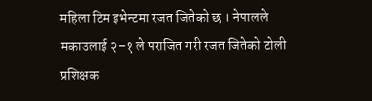महिला टिम इभेन्टमा रजत जितेको छ । नेपालले मकाउलाई २–१ ले पराजित गरी रजत जितेको टोली प्रशिक्षक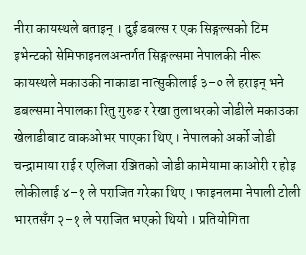नीरा कायस्थले बताइन् । दुई डबल्स र एक सिङ्गल्सको टिम इभेन्टको सेमिफाइनलअन्तर्गत सिङ्गल्समा नेपालकी नीरू कायस्थले मकाउकी नाकाडा नात्सुकीलाई ३–० ले हराइन् भने डबल्समा नेपालका रितु गुरुङ र रेखा तुलाधरको जोडीले मकाउका खेलाडीबाट वाकओभर पाएका थिए । नेपालको अर्को जोडी चन्द्रामाया राई र एलिजा रञ्जितको जोडी कामेयामा काओरी र होइ लोकीलाई ४–१ ले पराजित गरेका थिए । फाइनलमा नेपाली टोली भारतसँग २–१ ले पराजित भएको थियो । प्रतियोगिता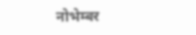नोभेम्बर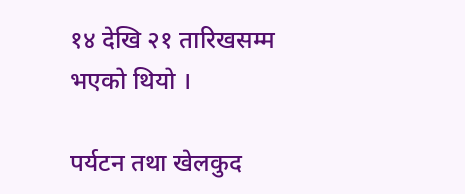१४ देखि २१ तारिखसम्म भएको थियो ।

पर्यटन तथा खेलकुद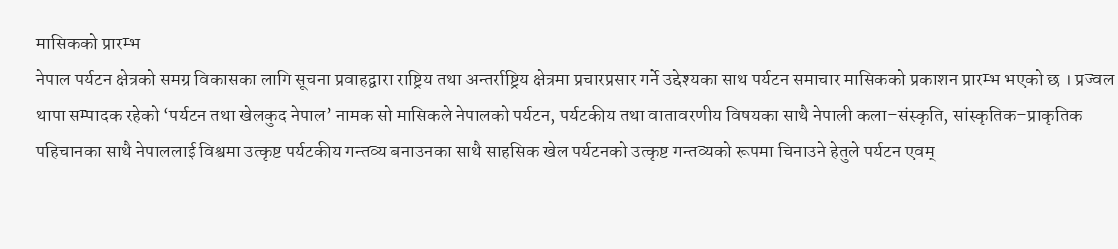मासिकको प्रारम्भ
नेपाल पर्यटन क्षेत्रको समग्र विकासका लागि सूचना प्रवाहद्वारा राष्ट्रिय तथा अन्तर्राष्ट्रिय क्षेत्रमा प्रचारप्रसार गर्ने उद्देश्यका साथ पर्यटन समाचार मासिकको प्रकाशन प्रारम्भ भएको छ । प्रज्वल थापा सम्पादक रहेको ‘पर्यटन तथा खेलकुद नेपाल’ नामक सो मासिकले नेपालको पर्यटन, पर्यटकीय तथा वातावरणीय विषयका साथै नेपाली कला–संस्कृति, सांस्कृतिक–प्राकृतिक पहिचानका साथै नेपाललाई विश्वमा उत्कृष्ट पर्यटकीय गन्तव्य बनाउनका साथै साहसिक खेल पर्यटनको उत्कृष्ट गन्तव्यको रूपमा चिनाउने हेतुले पर्यटन एवम्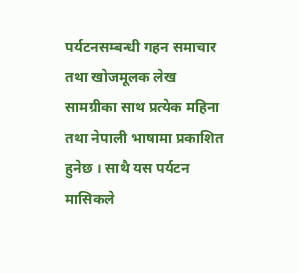पर्यटनसम्बन्धी गहन समाचार तथा खोजमूलक लेख सामग्रीका साथ प्रत्येक महिना तथा नेपाली भाषामा प्रकाशित हुनेछ । साथै यस पर्यटन मासिकले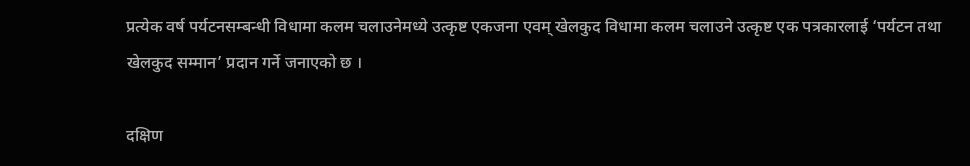प्रत्येक वर्ष पर्यटनसम्बन्धी विधामा कलम चलाउनेमध्ये उत्कृष्ट एकजना एवम् खेलकुद विधामा कलम चलाउने उत्कृष्ट एक पत्रकारलाई ‘पर्यटन तथा खेलकुद सम्मान’ प्रदान गर्ने जनाएको छ ।

दक्षिण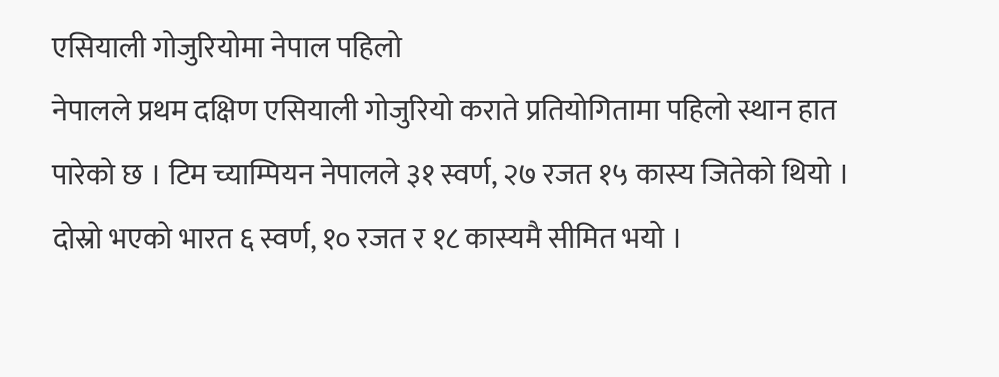एसियाली गोजुरियोमा नेपाल पहिलो
नेपालले प्रथम दक्षिण एसियाली गोजुरियो कराते प्रतियोगितामा पहिलो स्थान हात पारेको छ । टिम च्याम्पियन नेपालले ३१ स्वर्ण, २७ रजत १५ कास्य जितेको थियो । दोस्रो भएको भारत ६ स्वर्ण, १० रजत र १८ कास्यमै सीमित भयो ।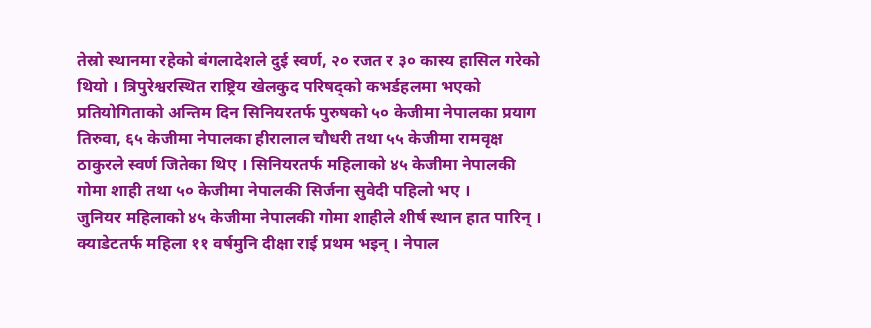तेस्रो स्थानमा रहेको बंगलादेशले दुई स्वर्ण, २० रजत र ३० कास्य हासिल गरेको थियो । त्रिपुरेश्वरस्थित राष्ट्रिय खेलकुद परिषद्को कभर्डहलमा भएको प्रतियोगिताको अन्तिम दिन सिनियरतर्फ पुरुषको ५० केजीमा नेपालका प्रयाग तिरुवा, ६५ केजीमा नेपालका हीरालाल चौधरी तथा ५५ केजीमा रामवृक्ष ठाकुरले स्वर्ण जितेका थिए । सिनियरतर्फ महिलाको ४५ केजीमा नेपालकी गोमा शाही तथा ५० केजीमा नेपालकी सिर्जना सुवेदी पहिलो भए ।
जुनियर महिलाको ४५ केजीमा नेपालकी गोमा शाहीले शीर्ष स्थान हात पारिन् । क्याडेटतर्फ महिला ११ वर्षमुनि दीक्षा राई प्रथम भइन् । नेपाल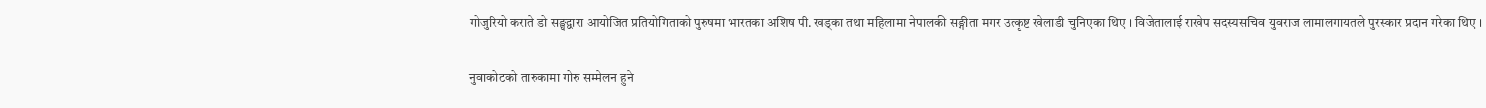गोजुरियो कराते डो सङ्घद्वारा आयोजित प्रतियोगिताको पुरुषमा भारतका अशिष पी. खड्का तथा महिलामा नेपालकी सङ्गीता मगर उत्कृष्ट खेलाडी चुनिएका थिए । विजेतालाई राखेप सदस्यसचिव युवराज लामालगायतले पुरस्कार प्रदान गरेका थिए ।

नुवाकोटको तारुकामा गोरु सम्मेलन हुने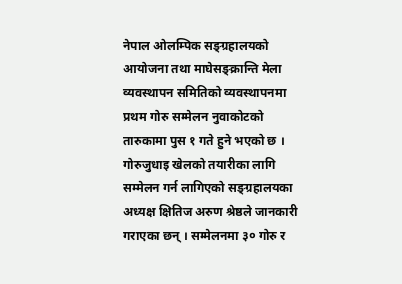नेपाल ओलम्पिक सङ्ग्रहालयको आयोजना तथा माघेसङ्क्रान्ति मेला व्यवस्थापन समितिको व्यवस्थापनमा प्रथम गोरु सम्मेलन नुवाकोटको तारुकामा पुस १ गते हुने भएको छ । गोरुजुधाइ खेलको तयारीका लागि सम्मेलन गर्न लागिएको सङ्ग्रहालयका अध्यक्ष क्षितिज अरुण श्रेष्ठले जानकारी गराएका छन् । सम्मेलनमा ३० गोरु र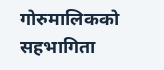गोरुमालिकको सहभागिता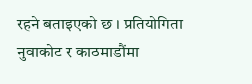रहने बताइएको छ । प्रतियोगिता नुवाकोट र काठमाडौंमा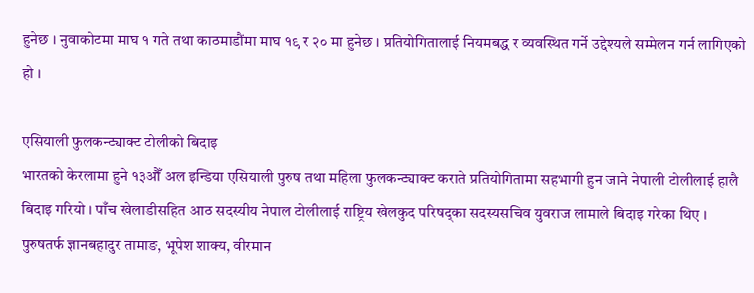हुनेछ । नुवाकोटमा माघ १ गते तथा काठमाडौंमा माघ १९ र २० मा हुनेछ । प्रतियोगितालाई नियमबद्ध र व्यवस्थित गर्ने उद्देश्यले सम्मेलन गर्न लागिएको हो ।

एसियाली फुलकन्ट्याक्ट टोलीको बिदाइ
भारतको केरलामा हुने १३औँ अल इन्डिया एसियाली पुरुष तथा महिला फुलकन्ट्याक्ट कराते प्रतियोगितामा सहभागी हुन जाने नेपाली टोलीलाई हालै बिदाइ गरियो । पाँच खेलाडीसहित आठ सदस्यीय नेपाल टोलीलाई राष्ट्रिय खेलकुद परिषद्का सदस्यसचिव युवराज लामाले बिदाइ गरेका थिए । पुरुषतर्फ ज्ञानबहादुर तामाङ, भूपेश शाक्य, वीरमान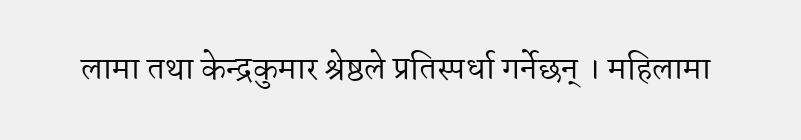लामा तथा केन्द्रकुमार श्रेष्ठले प्रतिस्पर्धा गर्नेछन् । महिलामा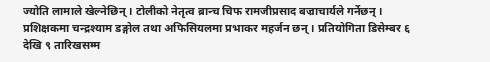ज्योति लामाले खेल्नेछिन् । टोलीको नेतृत्व ब्रान्च चिफ रामजीप्रसाद बज्राचार्यले गर्नेछन् । प्रशिक्षकमा चन्द्रश्याम डङ्गोल तथा अफिसियलमा प्रभाकर महर्जन छन् । प्रतियोगिता डिसेम्बर ६ देखि ९ तारिखसम्म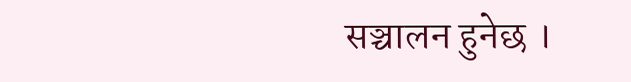सञ्चालन हुनेछ ।